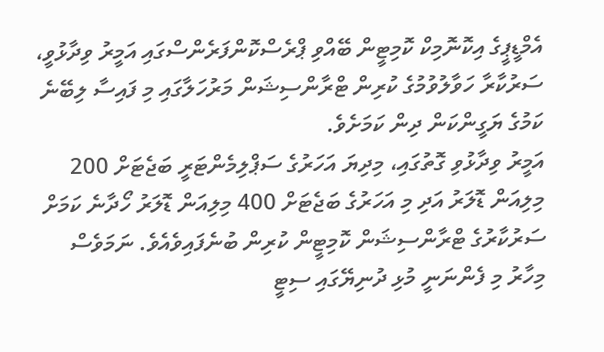އެމްޑީޕީގެ އިކޮނޮމިކް ކޮމިޓީން ބޭއްވި ޕްރެސްކޮންފަރެންސްގައި އަމީރު ވިދާޅުވީ، ސަރުކާރާ ހަވާލުވުމުގެ ކުރިން ޓްރާންސިޝަން މަރުހަލާގައި މި ފައިސާ ލިބޭނެ ކަމުގެ ޔަގީންކަން ދިން ކަމަށެވެ.
އަމީރު ވިދާޅުވި ގޮތުގައި، މިދިޔަ އަހަރުގެ ސަޕްލިމެންޓަރީ ބަޖެޓަށް 200 މިލިއަން ޑޮލަރު އަދި މި އަހަރުގެ ބަޖެޓަށް 400 މިލިއަން ޑޮލަރު ހޯދާނެ ކަމަށް ސަރުކާރުގެ ޓްރާންސިޝަން ކޮމިޓީން ކުރިން ބުނެފައިވެއެވެ. ނަމަވެސް މިހާރު މި ފެންނަނީ މުޅި ދުނިޔޭގައި ސިޓީ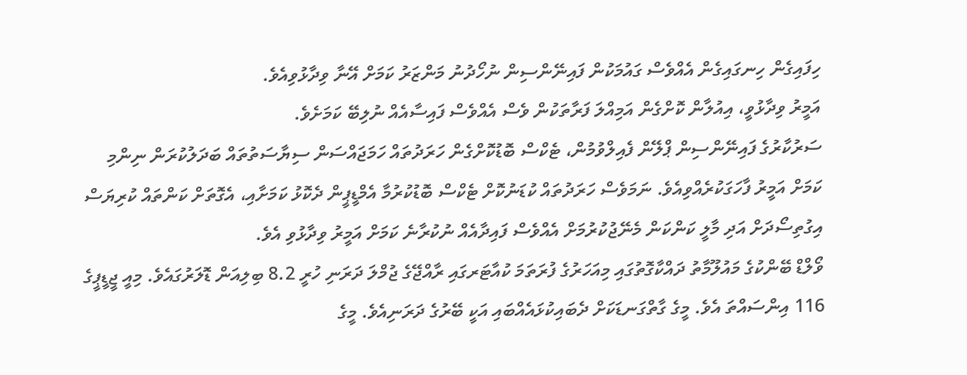ހިފައިގެން ހިނގައިގެން އެއްވެސް ގައުމަކުން ފައިނޭންސިން ނުހޯދުނު މަންޒަރު ކަމަށް އޭނާ ވިދާޅުވިއެވެ.
އަމީރު ވިދާޅުވީ، އިއުލާން ކޮށްގެން އަމިއްލަ ފަރާތަކުން ވެސް އެއްވެސް ފައިސާއެއް ނުލިބޭ ކަމަށެވެ.
ސަރުކާރުގެ ފައިނޭންސިން ޕްލޭން ފެއިލްވުމުން، ޓެކްސް ބޮޑުކޮށްގެން ހަރަދުތައް ހަމަޖައްސަން ސިޔާސަތުތައް ބަދަލުކުރަން ނިންމި ކަމަށް އަމީރު ފާހަގަކުރެއްވިއެވެ. ނަމަވެސް ހަރަދުތައް ކުޑަނުކޮށް ޓެކްސް ބޮޑުކުރުމާ އެމްޑީޕީން ދެކޮޅު ކަމަށާއި، އެގޮތަށް ކަންތައް ކުރިޔަސް އިގުތިސޯދަށް އަދި މާލީ ކަންކަން މެނޭޖުކުރުމަށް އެއްވެސް ފައިދާއެއް ނުކުރާނެ ކަމަށް އަމީރު ވިދާޅުވި އެވެ.
ވޯލްޑް ބޭންކުގެ މައުލޫމާތު ދައްކާގޮތުގައި މިއަހަރުގެ ފުރަތަމަ ކުއާޓަރގައި ރާއްޖޭގެ ޖުމްލަ ދަރަނި ހުރީ 8.2 ބިލިއަން ޑޮލަރުގައެވެ. މިއީ ޖީޑީޕީގެ 116 އިންސައްތަ އެވެ. މީގެ ގާތްގަނޑަކަށް ދެބައިކުޅައެއްބައި އަކީ ބޭރުގެ ދަރަނިއެވެ. މީގެ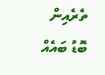ތެރެއިން ބޮޑު ބައެއް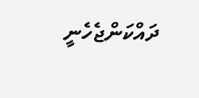ދައްކަންޖެހެނީ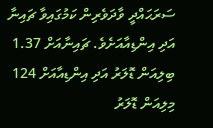ސަރަޙައްދީ ވާދަވެރިން ކަމުގައިވާ ޗައިނާ އަދި އިންޑިއާއަށެވެ. ޗައިނާއަށް 1.37 ބިލިއަން ޑޮލަރު އަދި އިންޑިއާއަށް 124 މިލިއަން ޑޮލަރު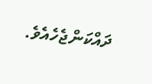ދައްކަންޖެހެއެވެ.